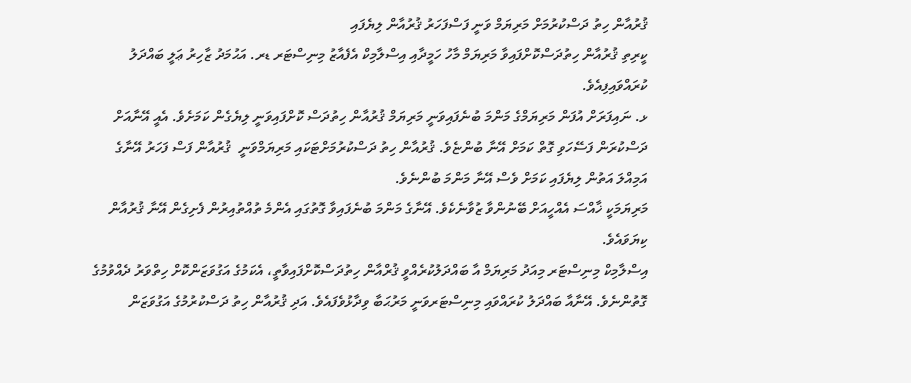ޤުރުއާން ހިތު ދަސްކުރުމަށް މަރިޔަމް ވަނީ ފަސްފަހަރު ޤުރުއާން ލިޔެފައި
ކީރިތި ޤުރުއާން ހިތުދަސްކޮށްފައިވާ މަރިޔަމް މާހު ހަމީދާއި އިސްލާމިކް އެފެއާޒު މިނިސްޓަރ ޑރ. އަޙުމަދު ޒާހިރު ޢަލީ ބައްދަލު ކުރައްވައިފިއެވެ.
ޅ. ނައިފަރަށް އުފަން މަރިޔަމްގެ މަންމަ ބުނެފައިވަނީ މަރިޔަމް ޤުރުއާން ހިތުދަސް ކޮށްފައިވަނީ ލިޔެގެން ކަމަށެވެ. އެއީ އޭނާއަށް ދަސްކުރަން ފަސޭހަވި ގޮތް ކަމަށް އޭނާ ބުންޏެވެ. ޤުރުއާން ހިތު ދަސްކުރުމަށްޓަކައި މަރިޔަމްވަނީ  ޤުރުއާން ފަސް ފަހަރު އޭނާގެ އަމިއްލަ އަތުން ލިޔެފައި ކަމަށް ވެސް އޭނާ މަންމަ ބުންނެވެ.
މަރިޔަމަކީ ޚާއްސަ އެއްހީއަށް ބޭނުންވާ ޒުވާނެކެވެ. އޭނާގެ މަންމަ ބުނެފައިވާ ގޮތުގައި އެންމެ ތުއްތުއިރުން ފެށިގެން އޭނާ ޤުރުއާން ކިޔަވައެވެ.
އިސްލާމިކް މިނިސްޓަރ މިއަދު މަރިޔަމް އާ ބައްދަލުކުރެއްވީ ޤުރްއާން ހިތުދަސްކޮށްފައިވާތީ، އެކަމުގެ އަގުވަޒަންކޮށް ހިތްވަރު ދެއްވުމުގެ ގޮތުންނެވެ. އޭނާއާ ބައްދަލު ކުރައްވައި މިނިސްޓަރވަނީ މަރުޙަބާ ވިދާޅުވެފައެވެ. އަދި ޤުރުއާން ހިތު ދަސްކުރުމުގެ އަގުވަޒަން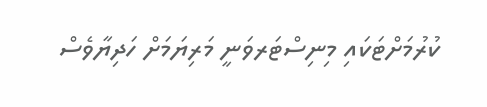ކުރުމަށްޓަކައި މިނިސްޓަރވަނީ މަރިޔަމަށް ހަދިޔާވެސް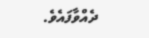ދެއްވާފައެވެ.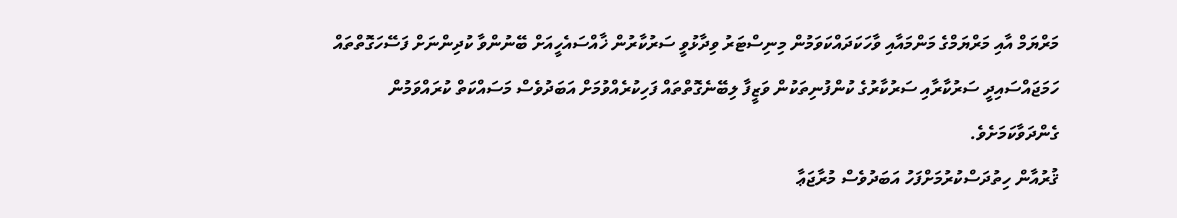މަރްޔަމް އާއި މަރްޔަމްގެ މަންމައާއި ވާހަކަދައްކަވަމުން މިނިސްޓަރު ވިދާޅުވީ ސަރުކާރުން ޚާއްސައެހީއަށް ބޭނުންވާ ކުދިންނަށް ފަސޭހަގޮތްތައް ހަމަޖައްސައިދީ ސަރުކާރާއި ސަރުކާރުގެ ކުންފުނިތަކުން ވަޒީފާ ލިބޭނެގޮތްތައް ފަހިކުރެއްވުމަށް އަބަދުވެސް މަސައްކަތް ކުރައްވަމުން ގެންދަވާކަމަށެވެ.
ޤުރުއާން ހިތުދަސްކުރުމަށްފަހު އަބަދުވެސް މުރާޖަޢާ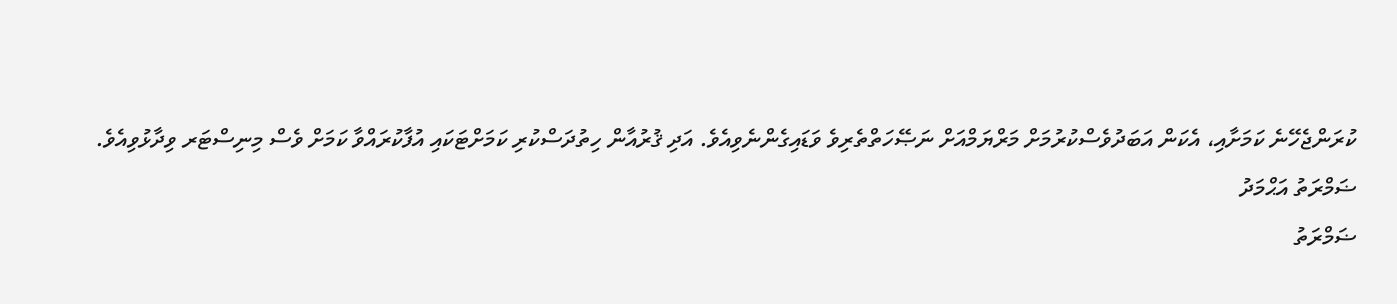ކުރަންޖެހޭނެ ކަމަށާއި، އެކަން އަބަދުވެސްކުރުމަށް މަރްޔަމްއަށް ނަޞޭހަތްތެރިވެ ވަޑައިގެންނެވިއެވެ. އަދި ޤުރުއާން ހިތުދަސްކުރި ކަމަށްޓަކައި އުފާކުރައްވާ ކަމަށް ވެސް މިނިސްޓަރ ވިދާޅުވިއެވެ.
ޟަމްރަތު އަޙްމަދު
ޟަމްރަތު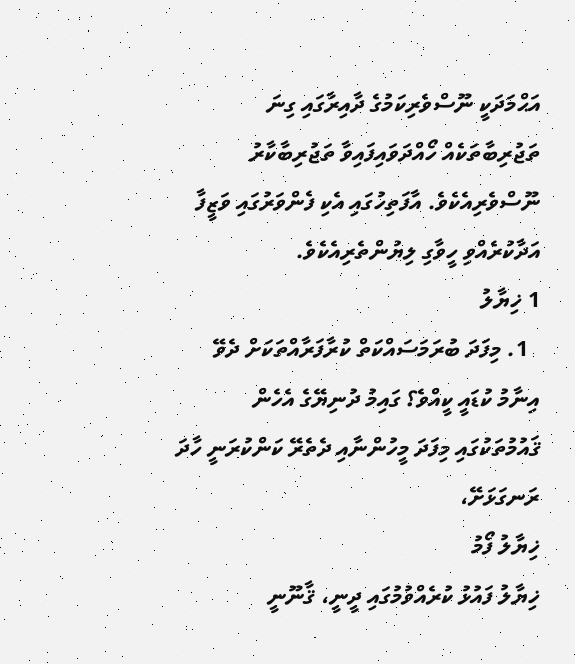އަޙްމަދަކީ ނޫސްވެރިކަމުގެ ދާއިރާގައި ގިނަ ތަޖުރިބާތަކެއް ހޯއްދަވައިފައިވާ ތަޖުރިބާކާރު ނޫސްވެރިއެކެވެ. އާފަތިހުގައި އެކި ފެންވަރުގައި ވަޒީފާ އަދާކުރެއްވި ހީވާގި ލިޔުންތެރިއެކެވެ.
1 ޚިޔާލު
  1. މިފަދަ ބުރަމަސައްކަތް ކުރާފަރާއްތަކަށް ދެވޭ އިނާމު ކުޑައީ ކީއްވެ؟ ގައިމު ދުނިޔޭގެ އެހެން ޤައުމުތަކުގައި މިފަދަ މީހުންނާއި ދެތެރޭ ކަންކުރަނީ ހާދަ ރަނގަޅަށޭ،
ޚިޔާލު ފޯމު
ޚިޔާލު ފައުޅު ކުރެއްވުމުގައި ދީނީ، ޤާނޫނީ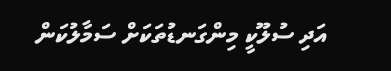އަދި ސުލޫކީ މިންގަނޑުތަކަށް ސަމާލުކަން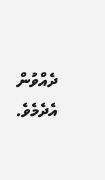ދެއްވުން އެދެމެވެ.